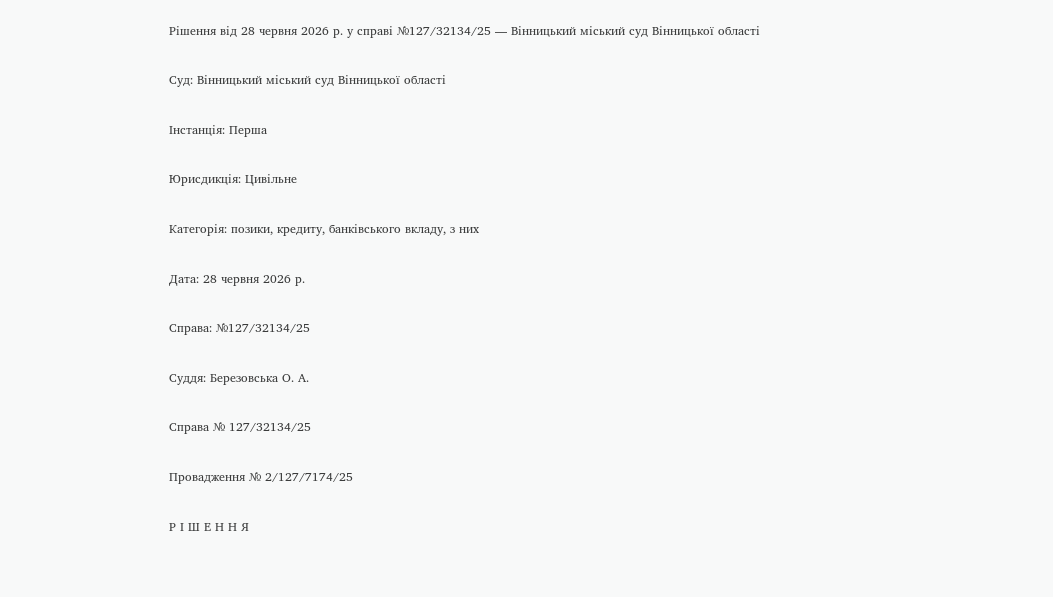Рішення від 28 червня 2026 р. у справі №127/32134/25 — Вінницький міський суд Вінницької області

Суд: Вінницький міський суд Вінницької області

Інстанція: Перша

Юрисдикція: Цивільне

Категорія: позики, кредиту, банківського вкладу, з них

Дата: 28 червня 2026 р.

Справа: №127/32134/25

Суддя: Березовська О. А.

Cправа № 127/32134/25

Провадження № 2/127/7174/25

Р І Ш Е Н Н Я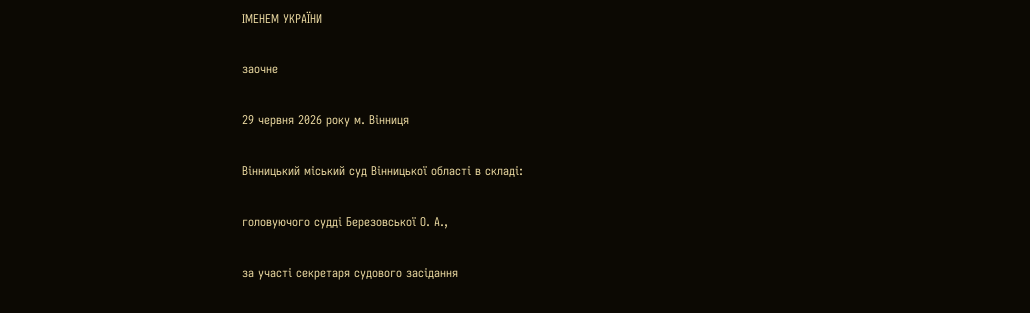ІМЕНЕМ УКРАЇНИ

заочне

29 червня 2026 року м. Вінниця

Вінницький міський суд Вінницької області в складі:

головуючого судді Березовської О. А.,

за участі секретаря судового засідання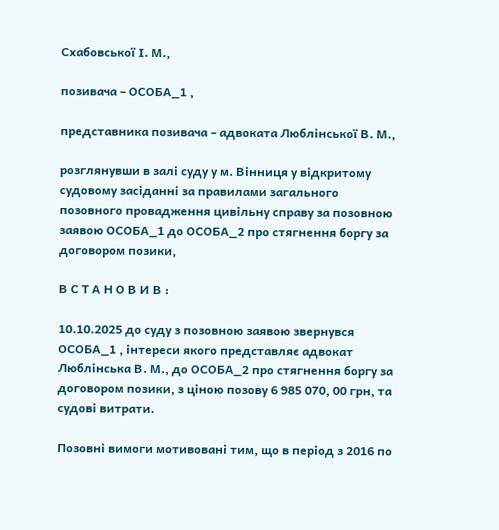Схабовської І. М.,

позивача – ОСОБА_1 ,

представника позивача – адвоката Люблінської В. М.,

розглянувши в залі суду у м. Вінниця у відкритому судовому засіданні за правилами загального позовного провадження цивільну справу за позовною заявою ОСОБА_1 до ОСОБА_2 про стягнення боргу за договором позики,

В С Т А Н О В И В :

10.10.2025 до суду з позовною заявою звернувся ОСОБА_1 , інтереси якого представляє адвокат Люблінська В. М., до ОСОБА_2 про стягнення боргу за договором позики, з ціною позову 6 985 070, 00 грн, та судові витрати.

Позовні вимоги мотивовані тим, що в період з 2016 по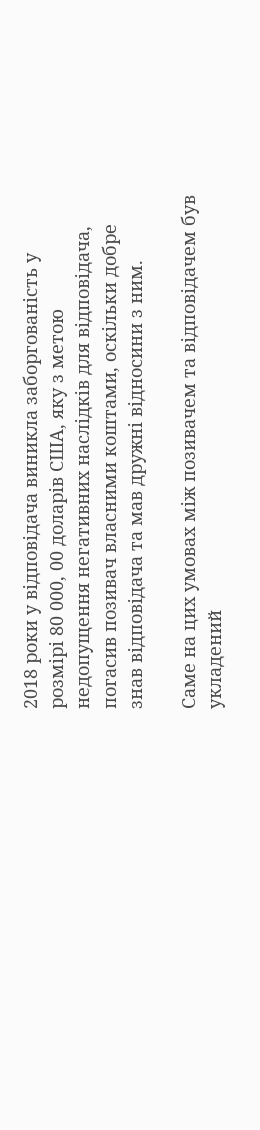2018 роки у відповідача виникла заборгованість у розмірі 80 000, 00 доларів США, яку з метою недопущення негативних наслідків для відповідача, погасив позивач власними коштами, оскільки добре знав відповідача та мав дружні відносини з ним.

Саме на цих умовах між позивачем та відповідачем був укладений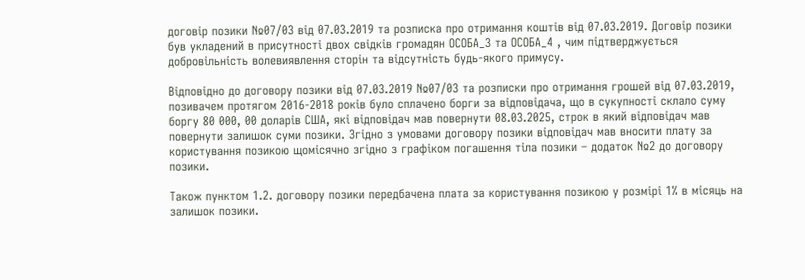договір позики №07/03 від 07.03.2019 та розписка про отримання коштів від 07.03.2019. Договір позики був укладений в присутності двох свідків громадян ОСОБА_3 та ОСОБА_4 , чим підтверджується добровільність волевиявлення сторін та відсутність будь-якого примусу.

Відповідно до договору позики від 07.03.2019 №07/03 та розписки про отримання грошей від 07.03.2019, позивачем протягом 2016-2018 років було сплачено борги за відповідача, що в сукупності склало суму боргу 80 000, 00 доларів США, які відповідач мав повернути 08.03.2025, строк в який відповідач мав повернути залишок суми позики. Згідно з умовами договору позики відповідач мав вносити плату за користування позикою щомісячно згідно з графіком погашення тіла позики – додаток №2 до договору позики.

Також пунктом 1.2. договору позики передбачена плата за користування позикою у розмірі 1% в місяць на залишок позики.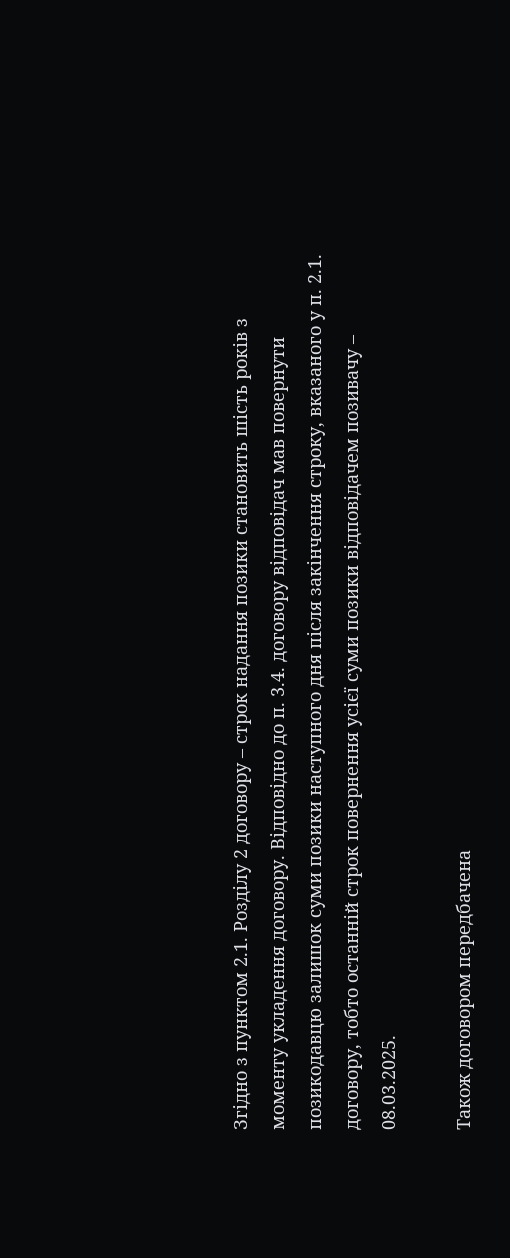Згідно з пунктом 2.1. Розділу 2 договору – строк надання позики становить шість років з моменту укладення договору. Відповідно до п. 3.4. договору відповідач мав повернути позикодавцю залишок суми позики наступного дня після закінчення строку, вказаного у п. 2.1. договору, тобто останній строк повернення усієї суми позики відповідачем позивачу – 08.03.2025.

Також договором передбачена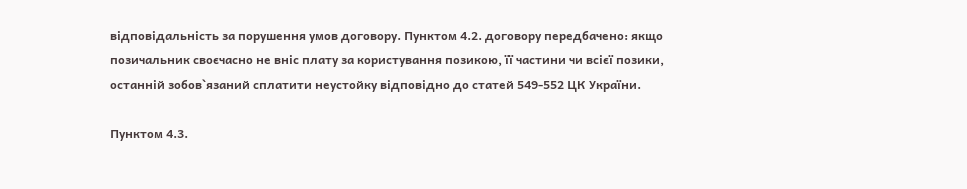відповідальність за порушення умов договору. Пунктом 4.2. договору передбачено: якщо позичальник своєчасно не вніс плату за користування позикою, її частини чи всієї позики, останній зобов`язаний сплатити неустойку відповідно до статей 549-552 ЦК України.

Пунктом 4.3.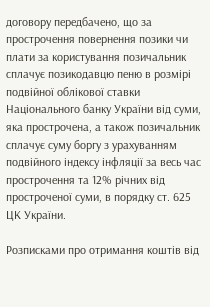договору передбачено, що за прострочення повернення позики чи плати за користування позичальник сплачує позикодавцю пеню в розмірі подвійної облікової ставки Національного банку України від суми, яка прострочена, а також позичальник сплачує суму боргу з урахуванням подвійного індексу інфляції за весь час прострочення та 12% річних від простроченої суми, в порядку ст. 625 ЦК України.

Розписками про отримання коштів від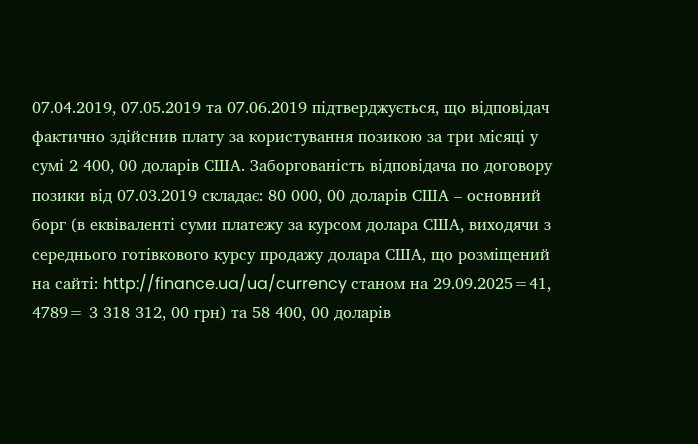07.04.2019, 07.05.2019 та 07.06.2019 підтверджується, що відповідач фактично здійснив плату за користування позикою за три місяці у сумі 2 400, 00 доларів США. Заборгованість відповідача по договору позики від 07.03.2019 складає: 80 000, 00 доларів США – основний борг (в еквіваленті суми платежу за курсом долара США, виходячи з середнього готівкового курсу продажу долара США, що розміщений на сайті: http://finance.ua/ua/currency станом на 29.09.2025=41, 4789= 3 318 312, 00 грн) та 58 400, 00 доларів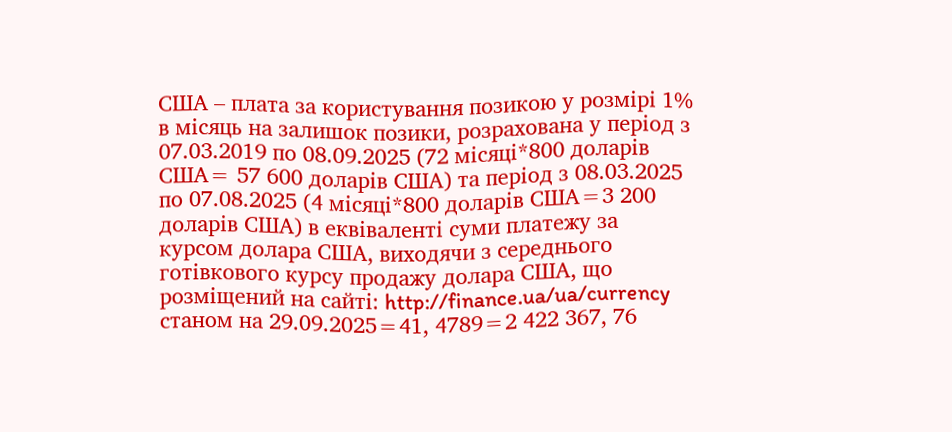США – плата за користування позикою у розмірі 1% в місяць на залишок позики, розрахована у період з 07.03.2019 по 08.09.2025 (72 місяці*800 доларів США= 57 600 доларів США) та період з 08.03.2025 по 07.08.2025 (4 місяці*800 доларів США=3 200 доларів США) в еквіваленті суми платежу за курсом долара США, виходячи з середнього готівкового курсу продажу долара США, що розміщений на сайті: http://finance.ua/ua/currency станом на 29.09.2025=41, 4789=2 422 367, 76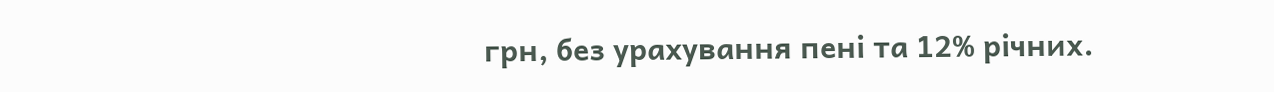грн, без урахування пені та 12% річних.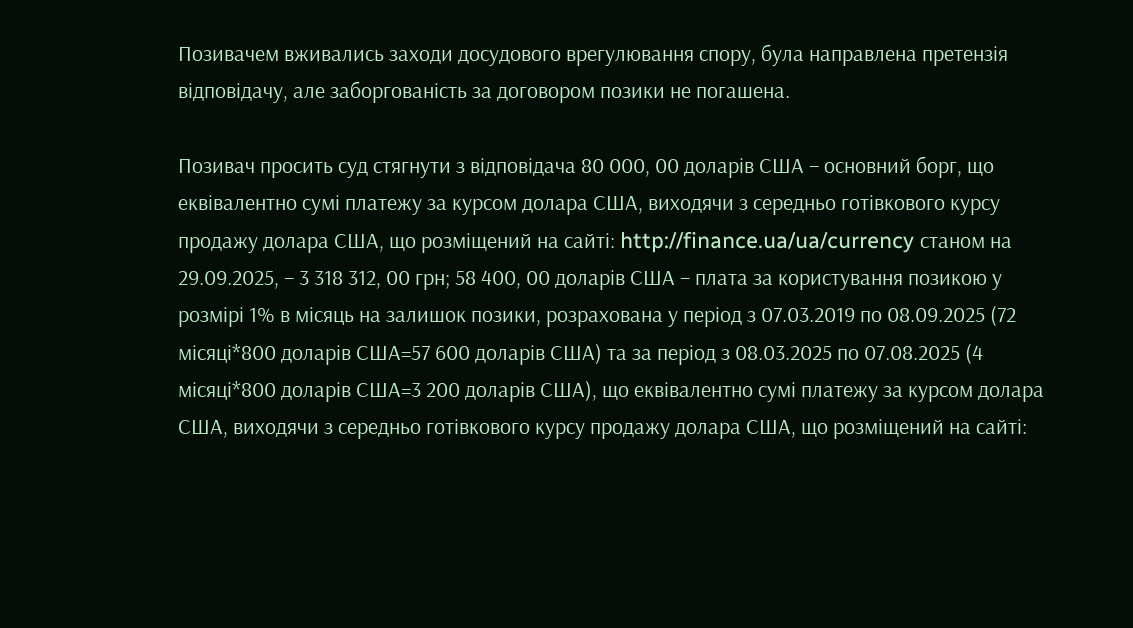Позивачем вживались заходи досудового врегулювання спору, була направлена претензія відповідачу, але заборгованість за договором позики не погашена.

Позивач просить суд стягнути з відповідача 80 000, 00 доларів США – основний борг, що еквівалентно сумі платежу за курсом долара США, виходячи з середньо готівкового курсу продажу долара США, що розміщений на сайті: http://finance.ua/ua/currency станом на 29.09.2025, – 3 318 312, 00 грн; 58 400, 00 доларів США – плата за користування позикою у розмірі 1% в місяць на залишок позики, розрахована у період з 07.03.2019 по 08.09.2025 (72 місяці*800 доларів США=57 600 доларів США) та за період з 08.03.2025 по 07.08.2025 (4 місяці*800 доларів США=3 200 доларів США), що еквівалентно сумі платежу за курсом долара США, виходячи з середньо готівкового курсу продажу долара США, що розміщений на сайті: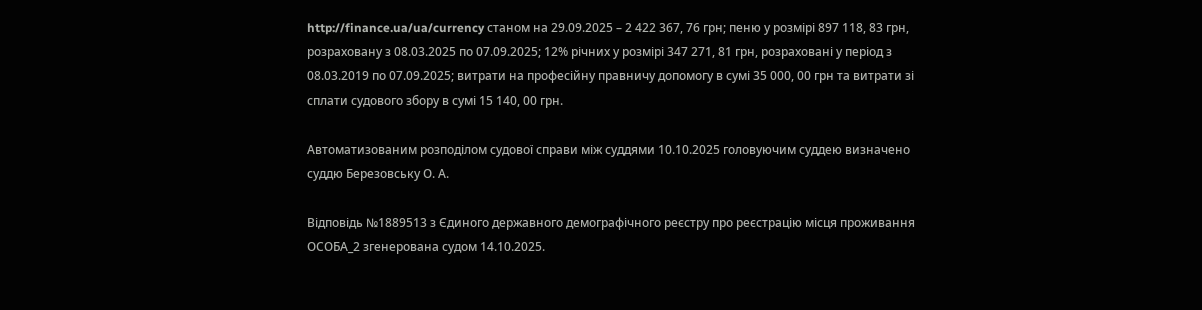http://finance.ua/ua/currency станом на 29.09.2025 – 2 422 367, 76 грн; пеню у розмірі 897 118, 83 грн, розраховану з 08.03.2025 по 07.09.2025; 12% річних у розмірі 347 271, 81 грн, розраховані у період з 08.03.2019 по 07.09.2025; витрати на професійну правничу допомогу в сумі 35 000, 00 грн та витрати зі сплати судового збору в сумі 15 140, 00 грн.

Автоматизованим розподілом судової справи між суддями 10.10.2025 головуючим суддею визначено суддю Березовську О. А.

Відповідь №1889513 з Єдиного державного демографічного реєстру про реєстрацію місця проживання ОСОБА_2 згенерована судом 14.10.2025.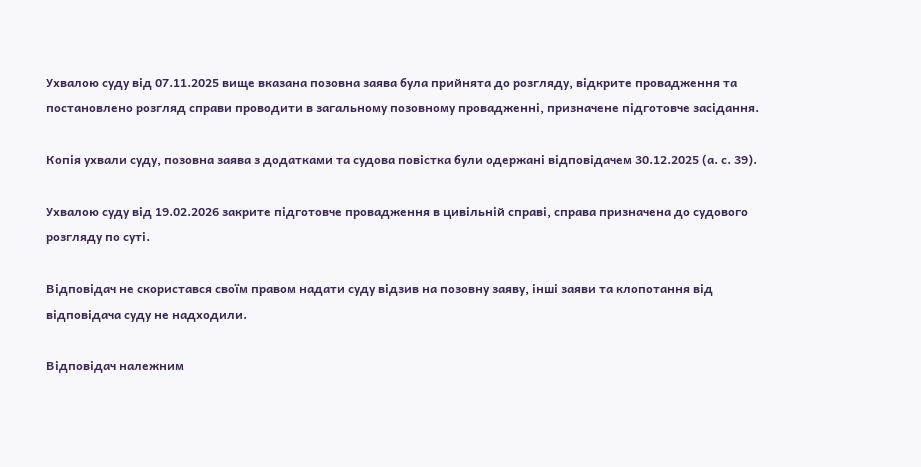Ухвалою суду від 07.11.2025 вище вказана позовна заява була прийнята до розгляду, відкрите провадження та постановлено розгляд справи проводити в загальному позовному провадженні, призначене підготовче засідання.

Копія ухвали суду, позовна заява з додатками та судова повістка були одержані відповідачем 30.12.2025 (а. с. 39).

Ухвалою суду від 19.02.2026 закрите підготовче провадження в цивільній справі, справа призначена до судового розгляду по суті.

Відповідач не скористався своїм правом надати суду відзив на позовну заяву, інші заяви та клопотання від відповідача суду не надходили.

Відповідач належним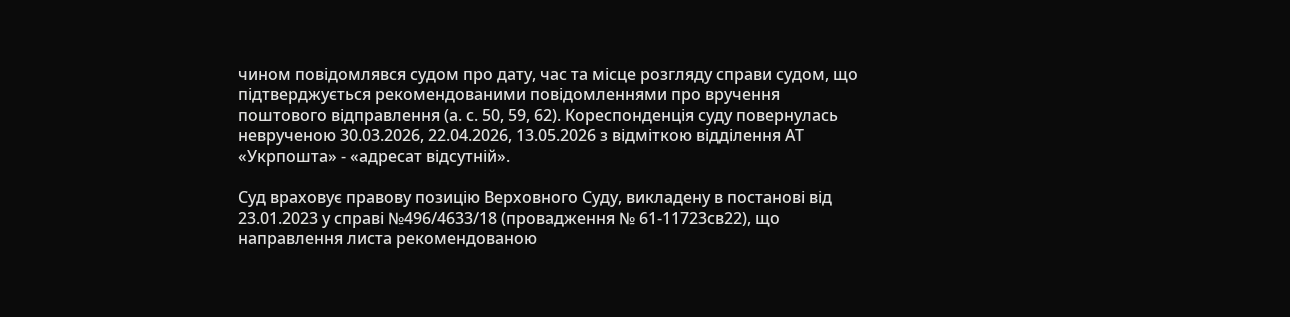чином повідомлявся судом про дату, час та місце розгляду справи судом, що підтверджується рекомендованими повідомленнями про вручення поштового відправлення (а. с. 50, 59, 62). Кореспонденція суду повернулась неврученою 30.03.2026, 22.04.2026, 13.05.2026 з відміткою відділення АТ «Укрпошта» - «адресат відсутній».

Суд враховує правову позицію Верховного Суду, викладену в постанові від 23.01.2023 у справі №496/4633/18 (провадження № 61-11723св22), що направлення листа рекомендованою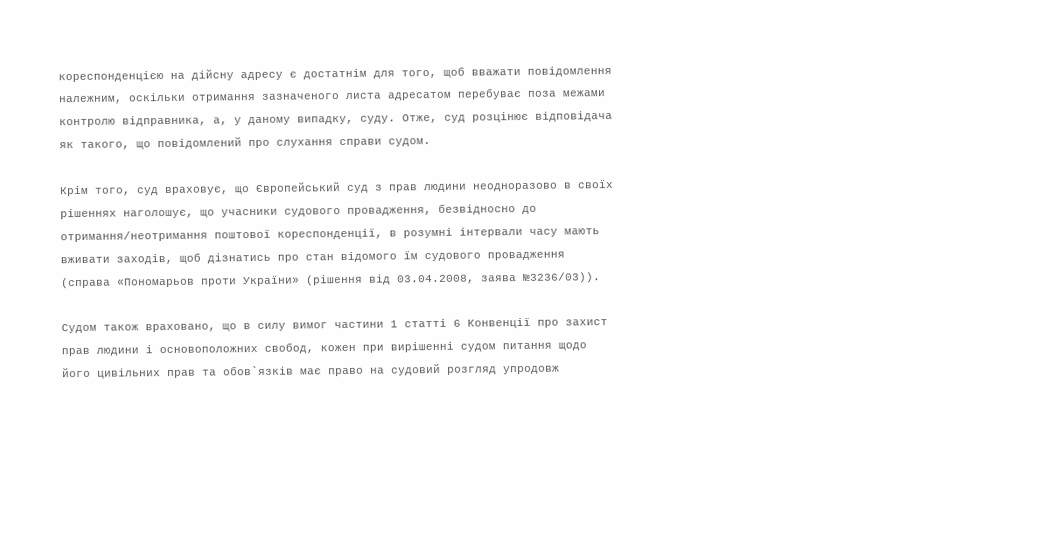кореспонденцією на дійсну адресу є достатнім для того, щоб вважати повідомлення належним, оскільки отримання зазначеного листа адресатом перебуває поза межами контролю відправника, а, у даному випадку, суду. Отже, суд розцінює відповідача як такого, що повідомлений про слухання справи судом.

Крім того, суд враховує, що Європейський суд з прав людини неодноразово в своїх рішеннях наголошує, що учасники судового провадження, безвідносно до отримання/неотримання поштової кореспонденції, в розумні інтервали часу мають вживати заходів, щоб дізнатись про стан відомого їм судового провадження (справа «Пономарьов проти України» (рішення від 03.04.2008, заява №3236/03)).

Судом також враховано, що в силу вимог частини 1 статті 6 Конвенції про захист прав людини і основоположних свобод, кожен при вирішенні судом питання щодо його цивільних прав та обов`язків має право на судовий розгляд упродовж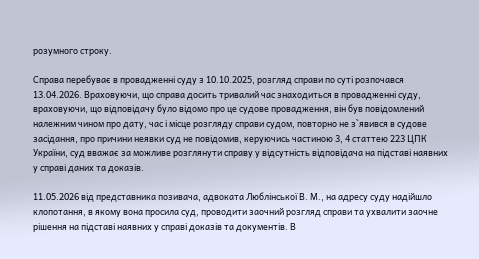розумного строку.

Справа перебуває в провадженні суду з 10.10.2025, розгляд справи по суті розпочався 13.04.2026. Враховуючи, що справа досить тривалий час знаходиться в провадженні суду, враховуючи, що відповідачу було відомо про це судове провадження, він був повідомлений належним чином про дату, час і місце розгляду справи судом, повторно не з`явився в судове засідання, про причини неявки суд не повідомив, керуючись частиною 3, 4 статтею 223 ЦПК України, суд вважає за можливе розглянути справу у відсутність відповідача на підставі наявних у справі даних та доказів.

11.05.2026 від представника позивача, адвоката Люблінської В. М., на адресу суду надійшло клопотання, в якому вона просила суд, проводити заочний розгляд справи та ухвалити заочне рішення на підставі наявних у справі доказів та документів. В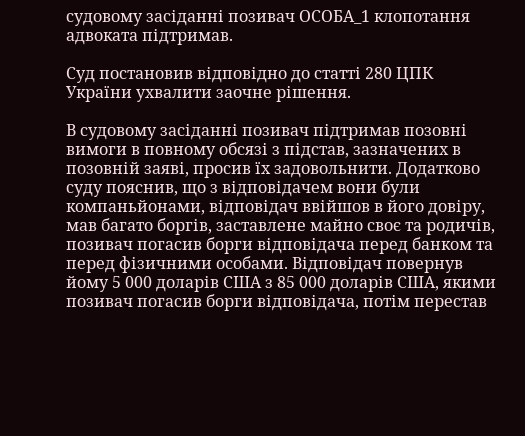судовому засіданні позивач ОСОБА_1 клопотання адвоката підтримав.

Суд постановив відповідно до статті 280 ЦПК України ухвалити заочне рішення.

В судовому засіданні позивач підтримав позовні вимоги в повному обсязі з підстав, зазначених в позовній заяві, просив їх задовольнити. Додатково суду пояснив, що з відповідачем вони були компаньйонами, відповідач ввійшов в його довіру, мав багато боргів, заставлене майно своє та родичів, позивач погасив борги відповідача перед банком та перед фізичними особами. Відповідач повернув йому 5 000 доларів США з 85 000 доларів США, якими позивач погасив борги відповідача, потім перестав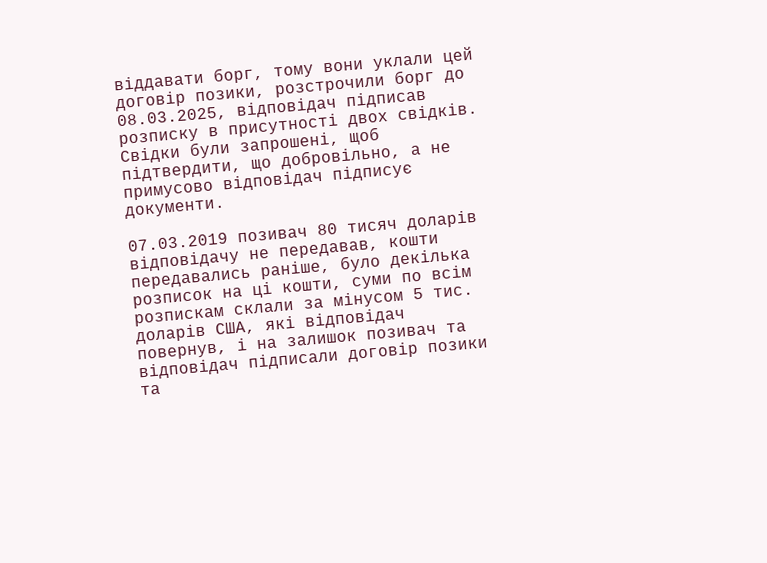віддавати борг, тому вони уклали цей договір позики, розстрочили борг до 08.03.2025, відповідач підписав розписку в присутності двох свідків. Свідки були запрошені, щоб підтвердити, що добровільно, а не примусово відповідач підписує документи.

07.03.2019 позивач 80 тисяч доларів відповідачу не передавав, кошти передавались раніше, було декілька розписок на ці кошти, суми по всім розпискам склали за мінусом 5 тис. доларів США, які відповідач повернув, і на залишок позивач та відповідач підписали договір позики та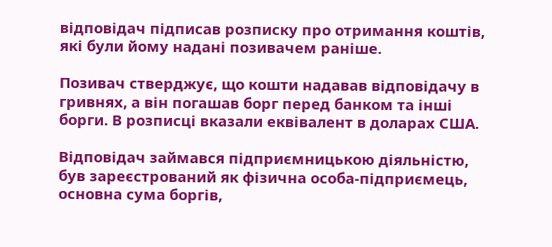відповідач підписав розписку про отримання коштів, які були йому надані позивачем раніше.

Позивач стверджує, що кошти надавав відповідачу в гривнях, а він погашав борг перед банком та інші борги. В розписці вказали еквівалент в доларах США.

Відповідач займався підприємницькою діяльністю, був зареєстрований як фізична особа-підприємець, основна сума боргів,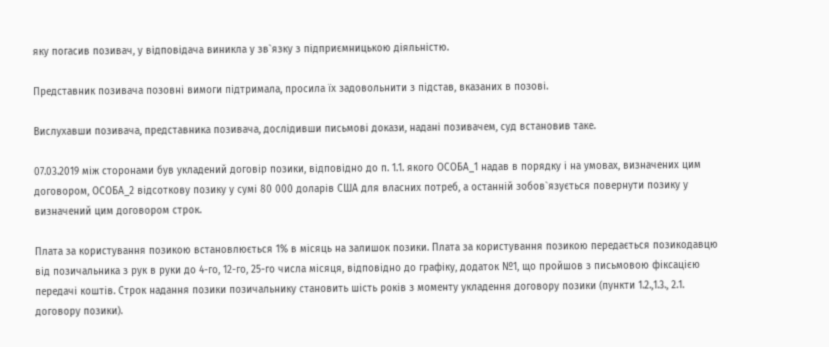яку погасив позивач, у відповідача виникла у зв`язку з підприємницькою діяльністю.

Представник позивача позовні вимоги підтримала, просила їх задовольнити з підстав, вказаних в позові.

Вислухавши позивача, представника позивача, дослідивши письмові докази, надані позивачем, суд встановив таке.

07.03.2019 між сторонами був укладений договір позики, відповідно до п. 1.1. якого ОСОБА_1 надав в порядку і на умовах, визначених цим договором, ОСОБА_2 відсоткову позику у сумі 80 000 доларів США для власних потреб, а останній зобов`язується повернути позику у визначений цим договором строк.

Плата за користування позикою встановлюється 1% в місяць на залишок позики. Плата за користування позикою передається позикодавцю від позичальника з рук в руки до 4-го, 12-го, 25-го числа місяця, відповідно до графіку, додаток №1, що пройшов з письмовою фіксацією передачі коштів. Строк надання позики позичальнику становить шість років з моменту укладення договору позики (пункти 1.2.,1.3., 2.1. договору позики).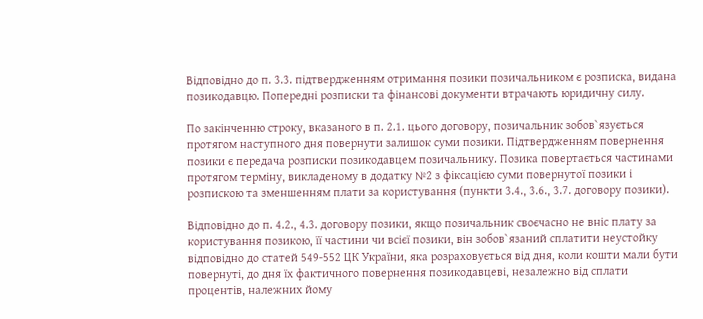Відповідно до п. 3.3. підтвердженням отримання позики позичальником є розписка, видана позикодавцю. Попередні розписки та фінансові документи втрачають юридичну силу.

По закінченню строку, вказаного в п. 2.1. цього договору, позичальник зобов`язується протягом наступного дня повернути залишок суми позики. Підтвердженням повернення позики є передача розписки позикодавцем позичальнику. Позика повертається частинами протягом терміну, викладеному в додатку №2 з фіксацією суми повернутої позики і розпискою та зменшенням плати за користування (пункти 3.4., 3.6., 3.7. договору позики).

Відповідно до п. 4.2., 4.3. договору позики, якщо позичальник своєчасно не вніс плату за користування позикою, її частини чи всієї позики, він зобов`язаний сплатити неустойку відповідно до статей 549-552 ЦК України, яка розраховується від дня, коли кошти мали бути повернуті, до дня їх фактичного повернення позикодавцеві, незалежно від сплати процентів, належних йому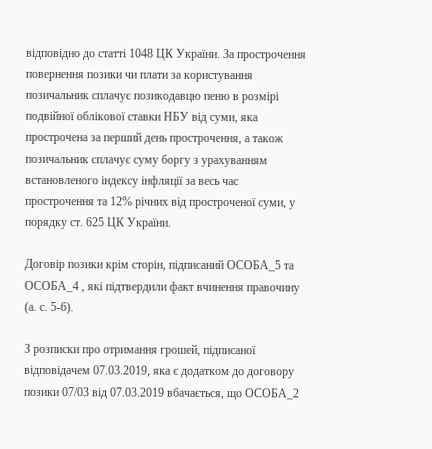відповідно до статті 1048 ЦК України. За прострочення повернення позики чи плати за користування позичальник сплачує позикодавцю пеню в розмірі подвійної облікової ставки НБУ від суми, яка прострочена за перший день прострочення, а також позичальник сплачує суму боргу з урахуванням встановленого індексу інфляції за весь час прострочення та 12% річних від простроченої суми, у порядку ст. 625 ЦК України.

Договір позики крім сторін, підписаний ОСОБА_5 та ОСОБА_4 , які підтвердили факт вчинення правочину (а. с. 5-6).

З розписки про отримання грошей, підписаної відповідачем 07.03.2019, яка є додатком до договору позики 07/03 від 07.03.2019 вбачається, що ОСОБА_2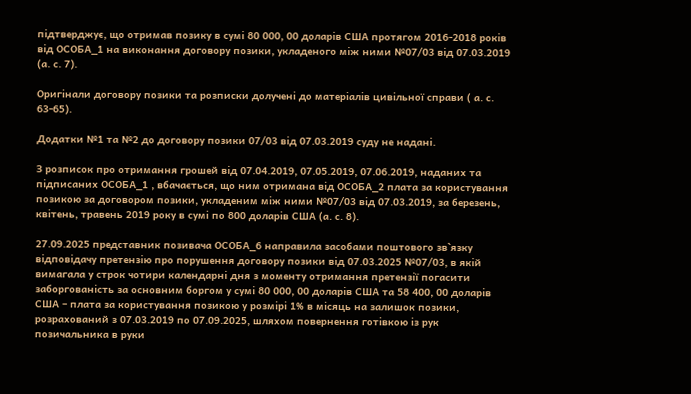підтверджує, що отримав позику в сумі 80 000, 00 доларів США протягом 2016-2018 років від ОСОБА_1 на виконання договору позики, укладеного між ними №07/03 від 07.03.2019 (а. с. 7).

Оригінали договору позики та розписки долучені до матеріалів цивільної справи ( а. с. 63-65).

Додатки №1 та №2 до договору позики 07/03 від 07.03.2019 суду не надані.

З розписок про отримання грошей від 07.04.2019, 07.05.2019, 07.06.2019, наданих та підписаних ОСОБА_1 , вбачається, що ним отримана від ОСОБА_2 плата за користування позикою за договором позики, укладеним між ними №07/03 від 07.03.2019, за березень, квітень, травень 2019 року в сумі по 800 доларів США (а. с. 8).

27.09.2025 представник позивача ОСОБА_6 направила засобами поштового зв`язку відповідачу претензію про порушення договору позики від 07.03.2025 №07/03, в якій вимагала у строк чотири календарні дня з моменту отримання претензії погасити заборгованість за основним боргом у сумі 80 000, 00 доларів США та 58 400, 00 доларів США – плата за користування позикою у розмірі 1% в місяць на залишок позики, розрахований з 07.03.2019 по 07.09.2025, шляхом повернення готівкою із рук позичальника в руки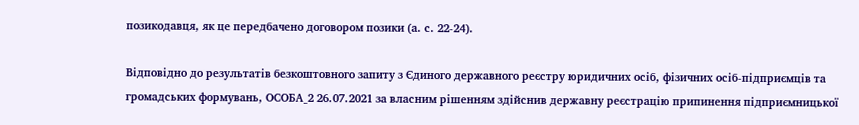позикодавця, як це передбачено договором позики (а. с. 22-24).

Відповідно до результатів безкоштовного запиту з Єдиного державного реєстру юридичних осіб, фізичних осіб-підприємців та громадських формувань, ОСОБА_2 26.07.2021 за власним рішенням здійснив державну реєстрацію припинення підприємницької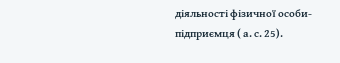діяльності фізичної особи-підприємця ( а. с. 25).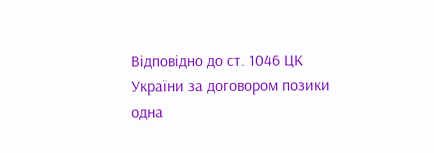Відповідно до ст. 1046 ЦК України за договором позики одна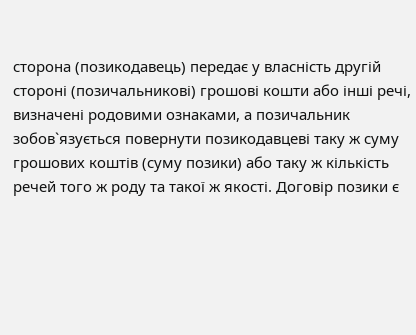сторона (позикодавець) передає у власність другій стороні (позичальникові) грошові кошти або інші речі, визначені родовими ознаками, а позичальник зобов`язується повернути позикодавцеві таку ж суму грошових коштів (суму позики) або таку ж кількість речей того ж роду та такої ж якості. Договір позики є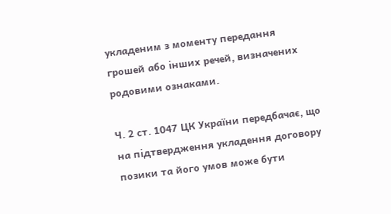укладеним з моменту передання грошей або інших речей, визначених родовими ознаками.

Ч. 2 ст. 1047 ЦК України передбачає, що на підтвердження укладення договору позики та його умов може бути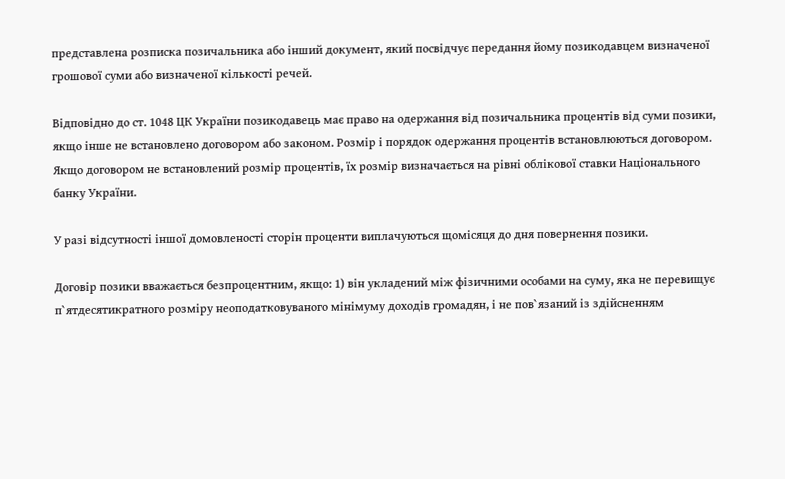представлена розписка позичальника або інший документ, який посвідчує передання йому позикодавцем визначеної грошової суми або визначеної кількості речей.

Відповідно до ст. 1048 ЦК України позикодавець має право на одержання від позичальника процентів від суми позики, якщо інше не встановлено договором або законом. Розмір і порядок одержання процентів встановлюються договором. Якщо договором не встановлений розмір процентів, їх розмір визначається на рівні облікової ставки Національного банку України.

У разі відсутності іншої домовленості сторін проценти виплачуються щомісяця до дня повернення позики.

Договір позики вважається безпроцентним, якщо: 1) він укладений між фізичними особами на суму, яка не перевищує п`ятдесятикратного розміру неоподатковуваного мінімуму доходів громадян, і не пов`язаний із здійсненням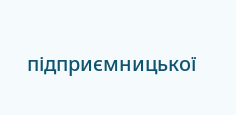підприємницької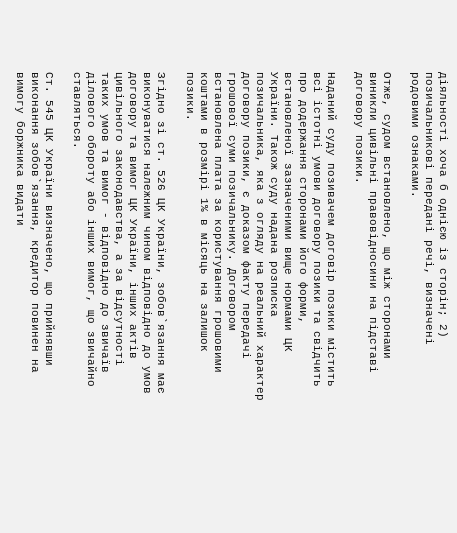діяльності хоча б однією із сторін; 2) позичальникові передані речі, визначені родовими ознаками.

Отже, судом встановлено, що між сторонами виникли цивільні правовідносини на підставі договору позики.

Наданий суду позивачем договір позики містить всі істотні умови договору позики та свідчить про додержання сторонами його форми, встановленої зазначеними вище нормами ЦК України. Також суду надана розписка позичальника, яка з огляду на реальний характер договору позики, є доказом факту передачі грошової суми позичальнику. Договором встановлена плата за користування грошовими коштами в розмірі 1% в місяць на залишок позики.

Згідно зі ст. 526 ЦК України, зобов`язання має виконуватися належним чином відповідно до умов договору та вимог ЦК України, інших актів цивільного законодавства, а за відсутності таких умов та вимог - відповідно до звичаїв ділового обороту або інших вимог, що звичайно ставляться.

Ст. 545 ЦК України визначено, що прийнявши виконання зобов`язання, кредитор повинен на вимогу боржника видати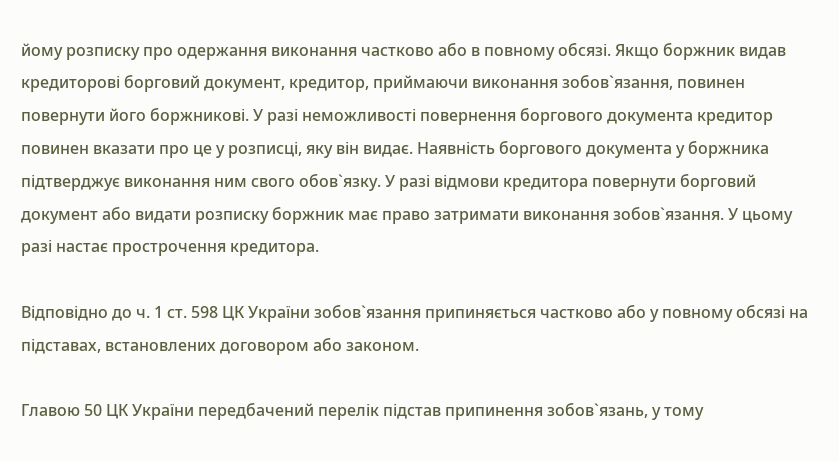йому розписку про одержання виконання частково або в повному обсязі. Якщо боржник видав кредиторові борговий документ, кредитор, приймаючи виконання зобов`язання, повинен повернути його боржникові. У разі неможливості повернення боргового документа кредитор повинен вказати про це у розписці, яку він видає. Наявність боргового документа у боржника підтверджує виконання ним свого обов`язку. У разі відмови кредитора повернути борговий документ або видати розписку боржник має право затримати виконання зобов`язання. У цьому разі настає прострочення кредитора.

Відповідно до ч. 1 ст. 598 ЦК України зобов`язання припиняється частково або у повному обсязі на підставах, встановлених договором або законом.

Главою 50 ЦК України передбачений перелік підстав припинення зобов`язань, у тому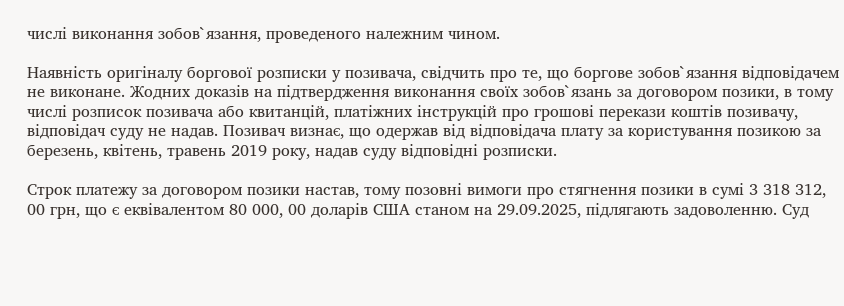числі виконання зобов`язання, проведеного належним чином.

Наявність оригіналу боргової розписки у позивача, свідчить про те, що боргове зобов`язання відповідачем не виконане. Жодних доказів на підтвердження виконання своїх зобов`язань за договором позики, в тому числі розписок позивача або квитанцій, платіжних інструкцій про грошові перекази коштів позивачу, відповідач суду не надав. Позивач визнає, що одержав від відповідача плату за користування позикою за березень, квітень, травень 2019 року, надав суду відповідні розписки.

Строк платежу за договором позики настав, тому позовні вимоги про стягнення позики в сумі 3 318 312, 00 грн, що є еквівалентом 80 000, 00 доларів США станом на 29.09.2025, підлягають задоволенню. Суд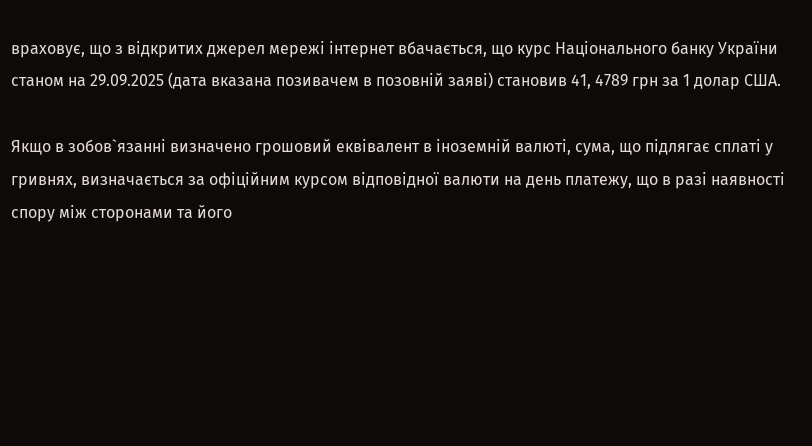враховує, що з відкритих джерел мережі інтернет вбачається, що курс Національного банку України станом на 29.09.2025 (дата вказана позивачем в позовній заяві) становив 41, 4789 грн за 1 долар США.

Якщо в зобов`язанні визначено грошовий еквівалент в іноземній валюті, сума, що підлягає сплаті у гривнях, визначається за офіційним курсом відповідної валюти на день платежу, що в разі наявності спору між сторонами та його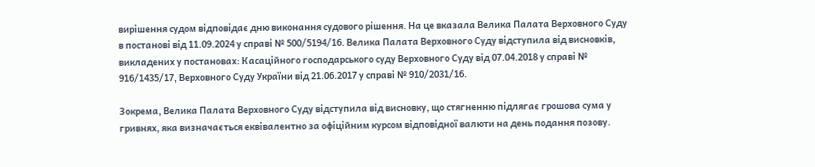вирішення судом відповідає дню виконання судового рішення. На це вказала Велика Палата Верховного Суду в постанові від 11.09.2024 у справі № 500/5194/16. Велика Палата Верховного Суду відступила від висновків, викладених у постановах: Касаційного господарського суду Верховного Суду від 07.04.2018 у справі № 916/1435/17, Верховного Суду України від 21.06.2017 у справі № 910/2031/16.

Зокрема, Велика Палата Верховного Суду відступила від висновку, що стягненню підлягає грошова сума у гривнях, яка визначається еквівалентно за офіційним курсом відповідної валюти на день подання позову.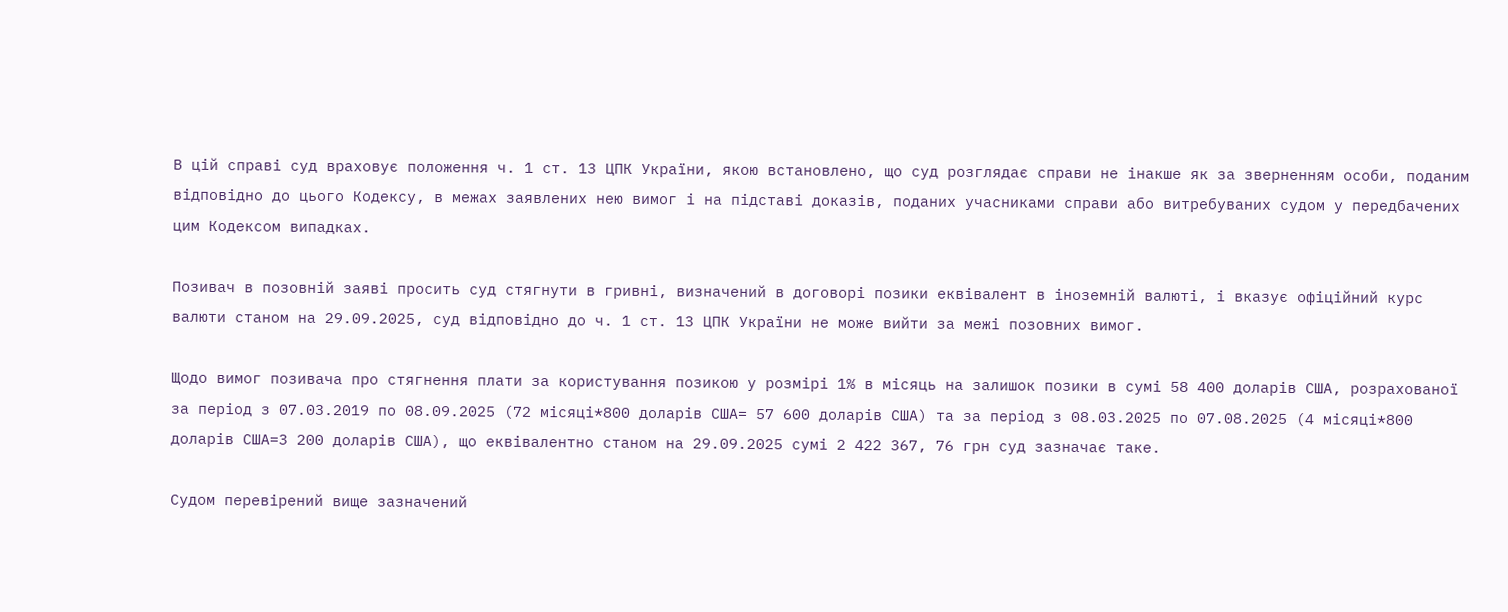В цій справі суд враховує положення ч. 1 ст. 13 ЦПК України, якою встановлено, що суд розглядає справи не інакше як за зверненням особи, поданим відповідно до цього Кодексу, в межах заявлених нею вимог і на підставі доказів, поданих учасниками справи або витребуваних судом у передбачених цим Кодексом випадках.

Позивач в позовній заяві просить суд стягнути в гривні, визначений в договорі позики еквівалент в іноземній валюті, і вказує офіційний курс валюти станом на 29.09.2025, суд відповідно до ч. 1 ст. 13 ЦПК України не може вийти за межі позовних вимог.

Щодо вимог позивача про стягнення плати за користування позикою у розмірі 1% в місяць на залишок позики в сумі 58 400 доларів США, розрахованої за період з 07.03.2019 по 08.09.2025 (72 місяці*800 доларів США= 57 600 доларів США) та за період з 08.03.2025 по 07.08.2025 (4 місяці*800 доларів США=3 200 доларів США), що еквівалентно станом на 29.09.2025 сумі 2 422 367, 76 грн суд зазначає таке.

Судом перевірений вище зазначений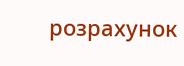розрахунок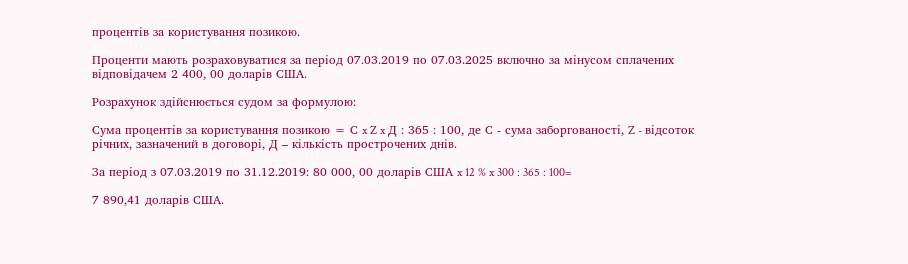процентів за користування позикою.

Проценти мають розраховуватися за період 07.03.2019 по 07.03.2025 включно за мінусом сплачених відповідачем 2 400, 00 доларів США.

Розрахунок здійснюється судом за формулою:

Сума процентів за користування позикою = С x Z x Д : 365 : 100, де С - сума заборгованості, Z - відсоток річних, зазначений в договорі, Д – кількість прострочених днів.

За період з 07.03.2019 по 31.12.2019: 80 000, 00 доларів США x 12 % x 300 : 365 : 100=

7 890,41 доларів США.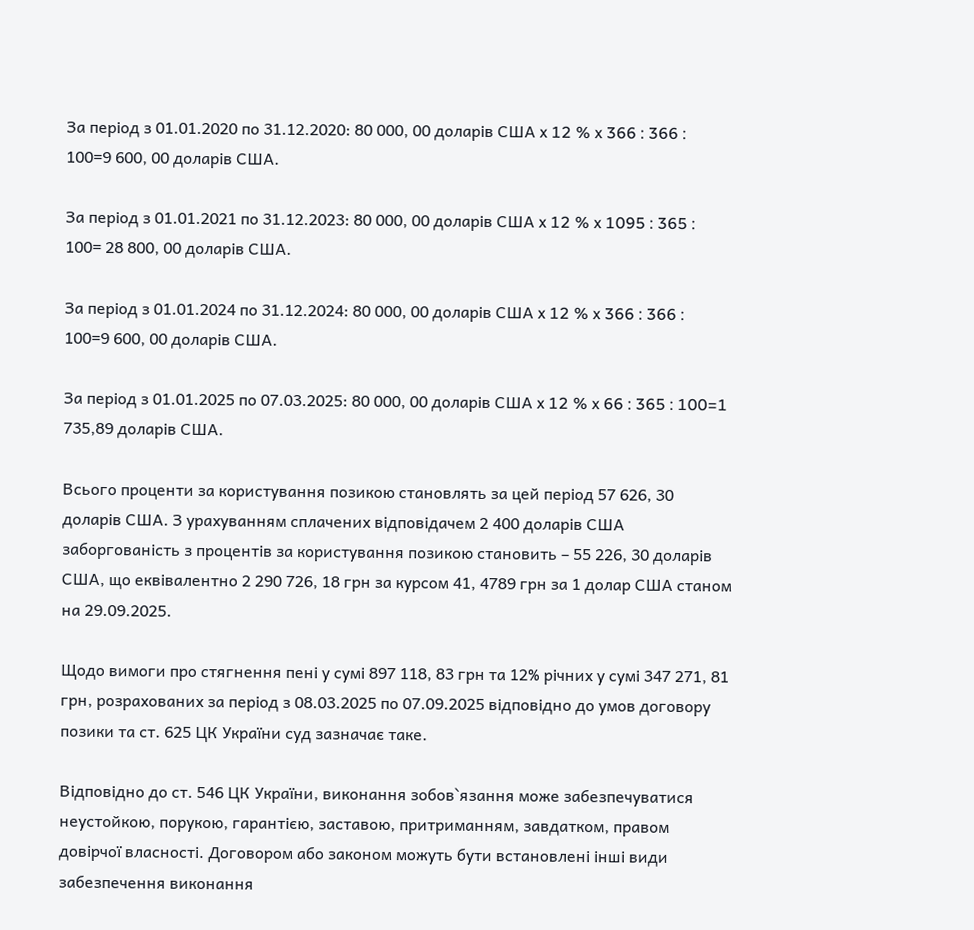За період з 01.01.2020 по 31.12.2020: 80 000, 00 доларів США x 12 % x 366 : 366 : 100=9 600, 00 доларів США.

За період з 01.01.2021 по 31.12.2023: 80 000, 00 доларів США x 12 % x 1095 : 365 : 100= 28 800, 00 доларів США.

За період з 01.01.2024 по 31.12.2024: 80 000, 00 доларів США x 12 % x 366 : 366 : 100=9 600, 00 доларів США.

За період з 01.01.2025 по 07.03.2025: 80 000, 00 доларів США x 12 % x 66 : 365 : 100=1 735,89 доларів США.

Всього проценти за користування позикою становлять за цей період 57 626, 30 доларів США. З урахуванням сплачених відповідачем 2 400 доларів США заборгованість з процентів за користування позикою становить – 55 226, 30 доларів США, що еквівалентно 2 290 726, 18 грн за курсом 41, 4789 грн за 1 долар США станом на 29.09.2025.

Щодо вимоги про стягнення пені у сумі 897 118, 83 грн та 12% річних у сумі 347 271, 81 грн, розрахованих за період з 08.03.2025 по 07.09.2025 відповідно до умов договору позики та ст. 625 ЦК України суд зазначає таке.

Відповідно до ст. 546 ЦК України, виконання зобов`язання може забезпечуватися неустойкою, порукою, гарантією, заставою, притриманням, завдатком, правом довірчої власності. Договором або законом можуть бути встановлені інші види забезпечення виконання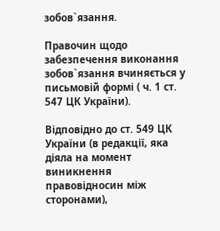зобов`язання.

Правочин щодо забезпечення виконання зобов`язання вчиняється у письмовій формі ( ч. 1 ст. 547 ЦК України).

Відповідно до ст. 549 ЦК України (в редакції, яка діяла на момент виникнення правовідносин між сторонами),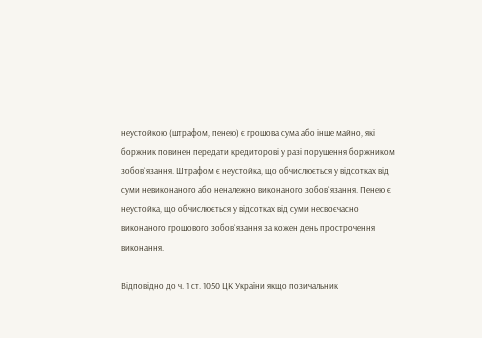неустойкою (штрафом, пенею) є грошова сума або інше майно, які боржник повинен передати кредиторові у разі порушення боржником зобов`язання. Штрафом є неустойка, що обчислюється у відсотках від суми невиконаного або неналежно виконаного зобов`язання. Пенею є неустойка, що обчислюється у відсотках від суми несвоєчасно виконаного грошового зобов`язання за кожен день прострочення виконання.

Відповідно до ч. 1 ст. 1050 ЦК України якщо позичальник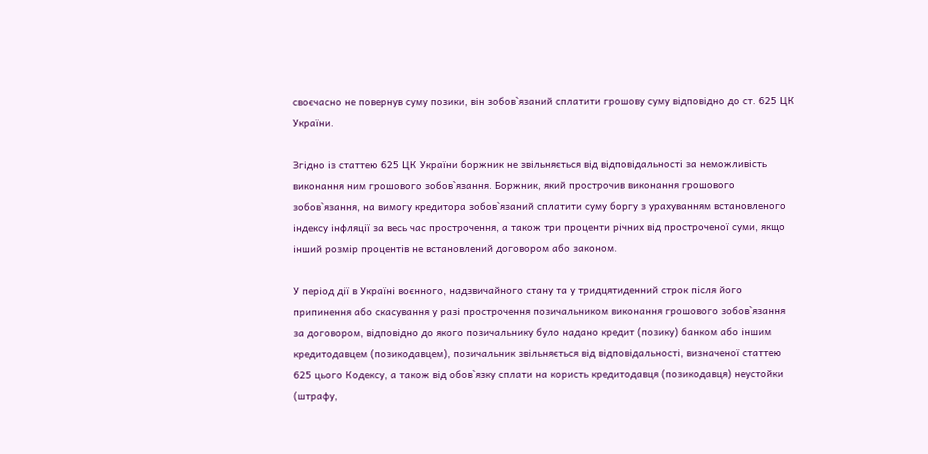своєчасно не повернув суму позики, він зобов`язаний сплатити грошову суму відповідно до ст. 625 ЦК України.

Згідно із статтею 625 ЦК України боржник не звільняється від відповідальності за неможливість виконання ним грошового зобов`язання. Боржник, який прострочив виконання грошового зобов`язання, на вимогу кредитора зобов`язаний сплатити суму боргу з урахуванням встановленого індексу інфляції за весь час прострочення, а також три проценти річних від простроченої суми, якщо інший розмір процентів не встановлений договором або законом.

У період дії в Україні воєнного, надзвичайного стану та у тридцятиденний строк після його припинення або скасування у разі прострочення позичальником виконання грошового зобов`язання за договором, відповідно до якого позичальнику було надано кредит (позику) банком або іншим кредитодавцем (позикодавцем), позичальник звільняється від відповідальності, визначеної статтею 625 цього Кодексу, а також від обов`язку сплати на користь кредитодавця (позикодавця) неустойки (штрафу,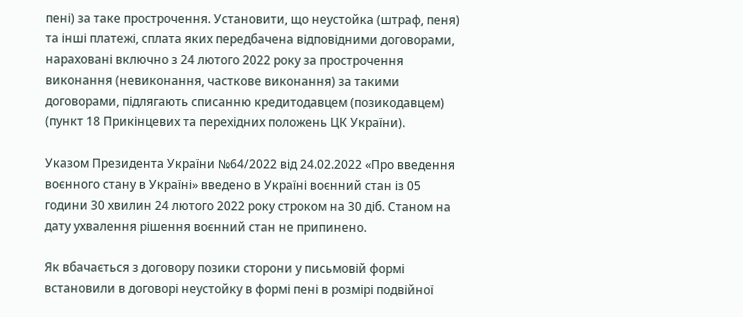пені) за таке прострочення. Установити, що неустойка (штраф, пеня) та інші платежі, сплата яких передбачена відповідними договорами, нараховані включно з 24 лютого 2022 року за прострочення виконання (невиконання, часткове виконання) за такими договорами, підлягають списанню кредитодавцем (позикодавцем) (пункт 18 Прикінцевих та перехідних положень ЦК України).

Указом Президента України №64/2022 від 24.02.2022 «Про введення воєнного стану в Україні» введено в Україні воєнний стан із 05 години 30 хвилин 24 лютого 2022 року строком на 30 діб. Станом на дату ухвалення рішення воєнний стан не припинено.

Як вбачається з договору позики сторони у письмовій формі встановили в договорі неустойку в формі пені в розмірі подвійної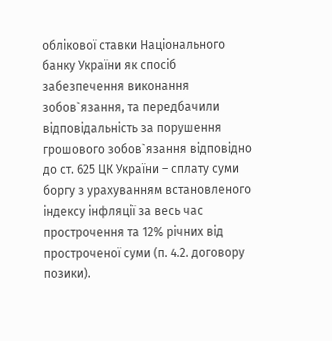облікової ставки Національного банку України як спосіб забезпечення виконання зобов`язання, та передбачили відповідальність за порушення грошового зобов`язання відповідно до ст. 625 ЦК України – сплату суми боргу з урахуванням встановленого індексу інфляції за весь час прострочення та 12% річних від простроченої суми (п. 4.2. договору позики).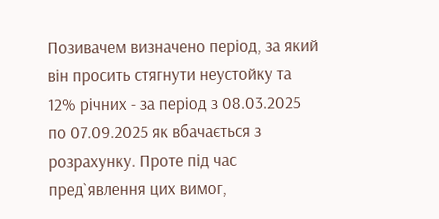Позивачем визначено період, за який він просить стягнути неустойку та 12% річних - за період з 08.03.2025 по 07.09.2025 як вбачається з розрахунку. Проте під час пред`явлення цих вимог,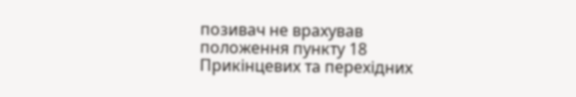позивач не врахував положення пункту 18 Прикінцевих та перехідних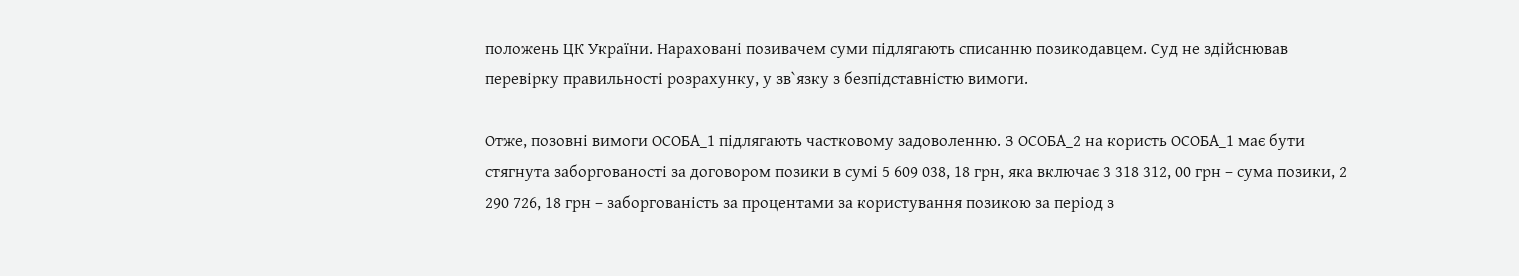положень ЦК України. Нараховані позивачем суми підлягають списанню позикодавцем. Суд не здійснював перевірку правильності розрахунку, у зв`язку з безпідставністю вимоги.

Отже, позовні вимоги ОСОБА_1 підлягають частковому задоволенню. З ОСОБА_2 на користь ОСОБА_1 має бути стягнута заборгованості за договором позики в сумі 5 609 038, 18 грн, яка включає 3 318 312, 00 грн – сума позики, 2 290 726, 18 грн – заборгованість за процентами за користування позикою за період з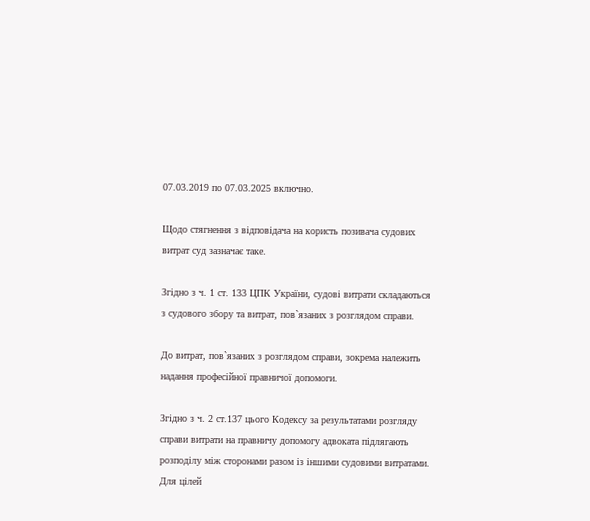07.03.2019 по 07.03.2025 включно.

Щодо стягнення з відповідача на користь позивача судових витрат суд зазначає таке.

Згідно з ч. 1 ст. 133 ЦПК України, судові витрати складаються з судового збору та витрат, пов`язаних з розглядом справи.

До витрат, пов`язаних з розглядом справи, зокрема належить надання професійної правничої допомоги.

Згідно з ч. 2 ст.137 цього Кодексу за результатами розгляду справи витрати на правничу допомогу адвоката підлягають розподілу між сторонами разом із іншими судовими витратами. Для цілей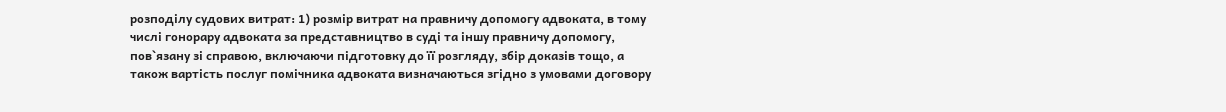розподілу судових витрат: 1) розмір витрат на правничу допомогу адвоката, в тому числі гонорару адвоката за представництво в суді та іншу правничу допомогу, пов`язану зі справою, включаючи підготовку до її розгляду, збір доказів тощо, а також вартість послуг помічника адвоката визначаються згідно з умовами договору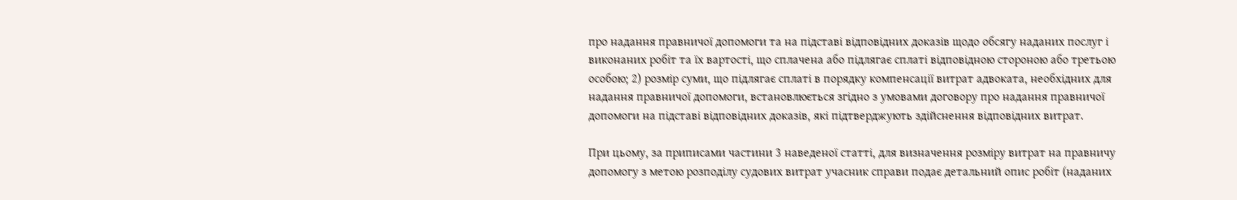про надання правничої допомоги та на підставі відповідних доказів щодо обсягу наданих послуг і виконаних робіт та їх вартості, що сплачена або підлягає сплаті відповідною стороною або третьою особою; 2) розмір суми, що підлягає сплаті в порядку компенсації витрат адвоката, необхідних для надання правничої допомоги, встановлюється згідно з умовами договору про надання правничої допомоги на підставі відповідних доказів, які підтверджують здійснення відповідних витрат.

При цьому, за приписами частини 3 наведеної статті, для визначення розміру витрат на правничу допомогу з метою розподілу судових витрат учасник справи подає детальний опис робіт (наданих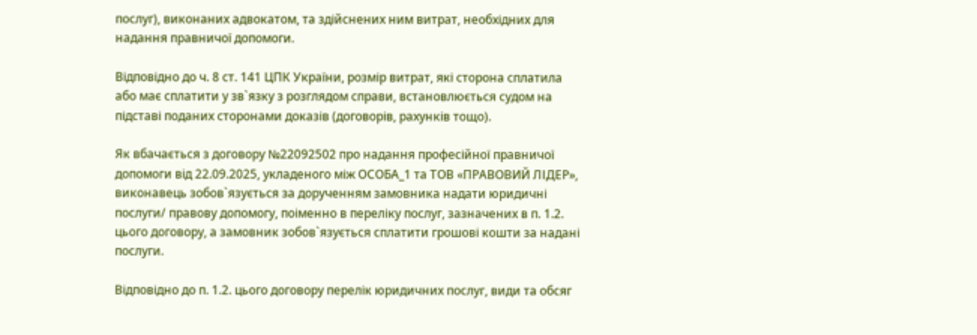послуг), виконаних адвокатом, та здійснених ним витрат, необхідних для надання правничої допомоги.

Відповідно до ч. 8 ст. 141 ЦПК України, розмір витрат, які сторона сплатила або має сплатити у зв`язку з розглядом справи, встановлюється судом на підставі поданих сторонами доказів (договорів, рахунків тощо).

Як вбачається з договору №22092502 про надання професійної правничої допомоги від 22.09.2025, укладеного між ОСОБА_1 та ТОВ «ПРАВОВИЙ ЛІДЕР», виконавець зобов`язується за дорученням замовника надати юридичні послуги/ правову допомогу, поіменно в переліку послуг, зазначених в п. 1.2. цього договору, а замовник зобов`язується сплатити грошові кошти за надані послуги.

Відповідно до п. 1.2. цього договору перелік юридичних послуг, види та обсяг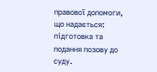правової допомоги, що надається: підготовка та подання позову до суду.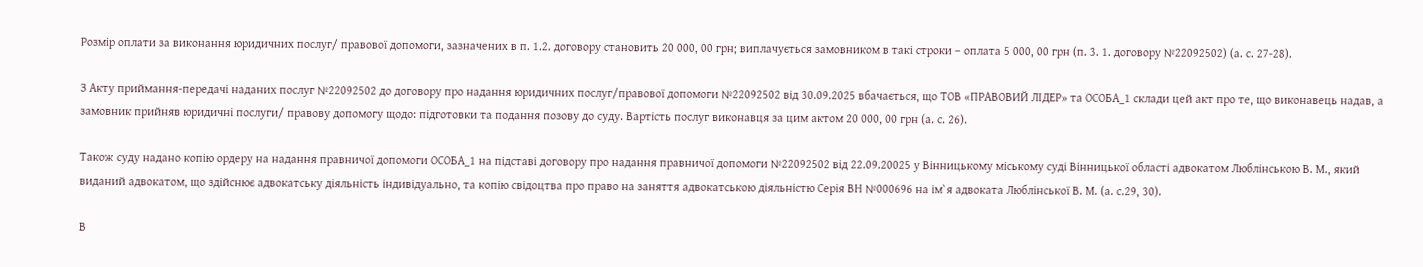Розмір оплати за виконання юридичних послуг/ правової допомоги, зазначених в п. 1.2. договору становить 20 000, 00 грн; виплачується замовником в такі строки – оплата 5 000, 00 грн (п. 3. 1. договору №22092502) (а. с. 27-28).

З Акту приймання-передачі наданих послуг №22092502 до договору про надання юридичних послуг/правової допомоги №22092502 від 30.09.2025 вбачається, що ТОВ «ПРАВОВИЙ ЛІДЕР» та ОСОБА_1 склади цей акт про те, що виконавець надав, а замовник прийняв юридичні послуги/ правову допомогу щодо: підготовки та подання позову до суду. Вартість послуг виконавця за цим актом 20 000, 00 грн (а. с. 26).

Також суду надано копію ордеру на надання правничої допомоги ОСОБА_1 на підставі договору про надання правничої допомоги №22092502 від 22.09.20025 у Вінницькому міському суді Вінницької області адвокатом Люблінською В. М., який виданий адвокатом, що здійснює адвокатську діяльність індивідуально, та копію свідоцтва про право на заняття адвокатською діяльністю Серія ВН №000696 на ім`я адвоката Люблінської В. М. (а. с.29, 30).

В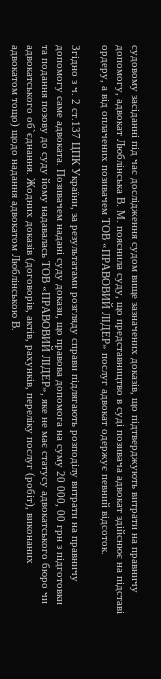судовому засіданні під час дослідження судом вище зазначених доказів, що підтверджують витрати на правничу допомогу, адвокат Люблінська В. М. пояснила суду, що представництво в суді позивача адвокат здійснює на підставі ордеру, а від оплачених позивачем ТОВ «ПРАВОВИЙ ЛІДЕР» послуг адвокат одержує певний відсоток.

Згідно з ч. 2 ст.137 ЦПК України, за результатами розгляду справи підлягають розподілу витрати на правничу допомогу саме адвоката. Позивачем надані суду докази, що правова допомога на суму 20 000, 00 грн з підготовки та подання позову до суду йому надавалась ТОВ «ПРАВОВИЙ ЛІДЕР», яке не має статусу адвокатського бюро чи адвокатського об`єднання. Жодних доказів (договорів, актів, рахунків, переліку послуг (робіт), виконаних адвокатом тощо) щодо надання адвокатом Люблінською В.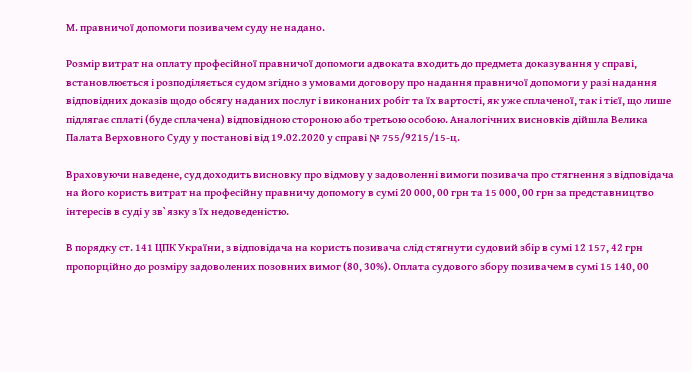М. правничої допомоги позивачем суду не надано.

Розмір витрат на оплату професійної правничої допомоги адвоката входить до предмета доказування у справі, встановлюється і розподіляється судом згідно з умовами договору про надання правничої допомоги у разі надання відповідних доказів щодо обсягу наданих послуг і виконаних робіт та їх вартості, як уже сплаченої, так і тієї, що лише підлягає сплаті (буде сплачена) відповідною стороною або третьою особою. Аналогічних висновків дійшла Велика Палата Верховного Суду у постанові від 19.02.2020 у справі № 755/9215/15-ц.

Враховуючи наведене, суд доходить висновку про відмову у задоволенні вимоги позивача про стягнення з відповідача на його користь витрат на професійну правничу допомогу в сумі 20 000, 00 грн та 15 000, 00 грн за представництво інтересів в суді у зв`язку з їх недоведеністю.

В порядку ст. 141 ЦПК України, з відповідача на користь позивача слід стягнути судовий збір в сумі 12 157, 42 грн пропорційно до розміру задоволених позовних вимог (80, 30%). Оплата судового збору позивачем в сумі 15 140, 00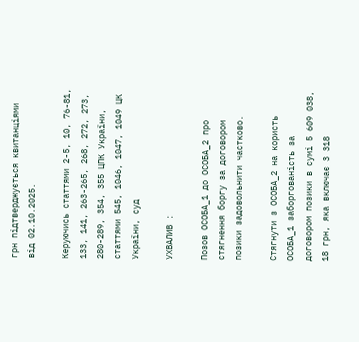грн підтверджується квитанціями від 02.10.2025.

Керуючись статтями 2-5, 10, 76-81, 133, 141, 263-265, 268, 272, 273, 280-289, 354, 355 ЦПК України, статтями 545, 1046, 1047, 1049 ЦК України, суд

УХВАЛИВ :

Позов ОСОБА_1 до ОСОБА_2 про стягнення боргу за договором позики задовольнити частково.

Стягнути з ОСОБА_2 на користь ОСОБА_1 заборгованість за договором позики в сумі 5 609 038, 18 грн, яка включає 3 318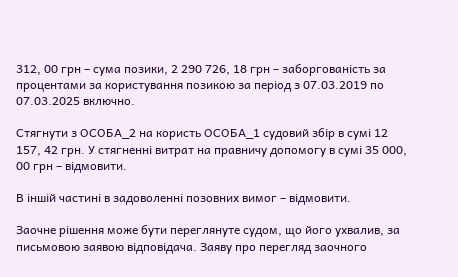312, 00 грн – сума позики, 2 290 726, 18 грн – заборгованість за процентами за користування позикою за період з 07.03.2019 по 07.03.2025 включно.

Стягнути з ОСОБА_2 на користь ОСОБА_1 судовий збір в сумі 12 157, 42 грн. У стягненні витрат на правничу допомогу в сумі 35 000, 00 грн – відмовити.

В іншій частині в задоволенні позовних вимог – відмовити.

Заочне рішення може бути переглянуте судом, що його ухвалив, за письмовою заявою відповідача. Заяву про перегляд заочного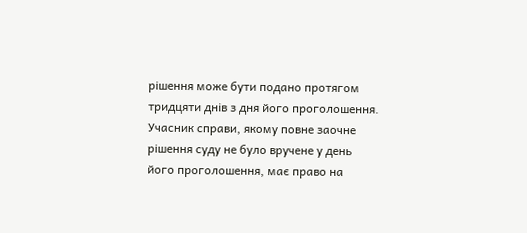рішення може бути подано протягом тридцяти днів з дня його проголошення. Учасник справи, якому повне заочне рішення суду не було вручене у день його проголошення, має право на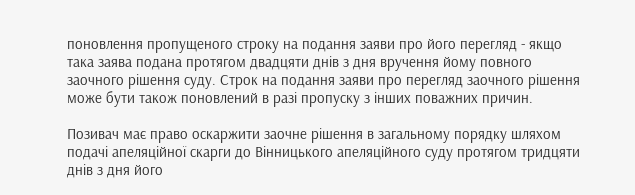поновлення пропущеного строку на подання заяви про його перегляд - якщо така заява подана протягом двадцяти днів з дня вручення йому повного заочного рішення суду. Строк на подання заяви про перегляд заочного рішення може бути також поновлений в разі пропуску з інших поважних причин.

Позивач має право оскаржити заочне рішення в загальному порядку шляхом подачі апеляційної скарги до Вінницького апеляційного суду протягом тридцяти днів з дня його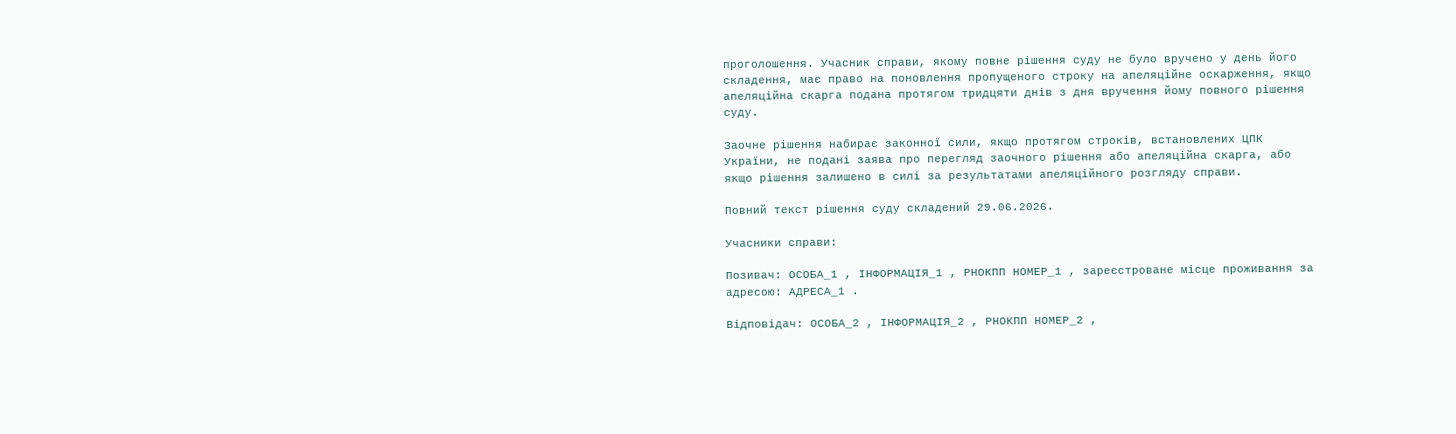проголошення. Учасник справи, якому повне рішення суду не було вручено у день його складення, має право на поновлення пропущеного строку на апеляційне оскарження, якщо апеляційна скарга подана протягом тридцяти днів з дня вручення йому повного рішення суду.

Заочне рішення набирає законної сили, якщо протягом строків, встановлених ЦПК України, не подані заява про перегляд заочного рішення або апеляційна скарга, або якщо рішення залишено в силі за результатами апеляційного розгляду справи.

Повний текст рішення суду складений 29.06.2026.

Учасники справи:

Позивач: ОСОБА_1 , ІНФОРМАЦІЯ_1 , РНОКПП НОМЕР_1 , зареєстроване місце проживання за адресою: АДРЕСА_1 .

Відповідач: ОСОБА_2 , ІНФОРМАЦІЯ_2 , РНОКПП НОМЕР_2 ,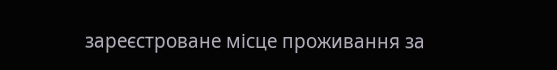зареєстроване місце проживання за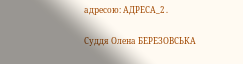адресою: АДРЕСА_2 .

Суддя Олена БЕРЕЗОВСЬКА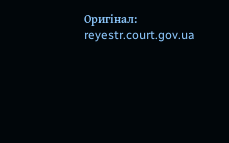Оригінал: reyestr.court.gov.ua